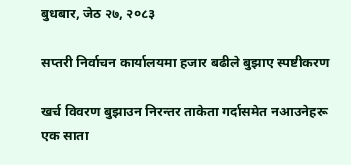बुधबार, जेठ २७, २०८३

सप्तरी निर्वाचन कार्यालयमा हजार बढीले बुझाए स्पष्टीकरण

खर्च विवरण बुझाउन निरन्तर ताकेता गर्दासमेत नआउनेहरू एक साता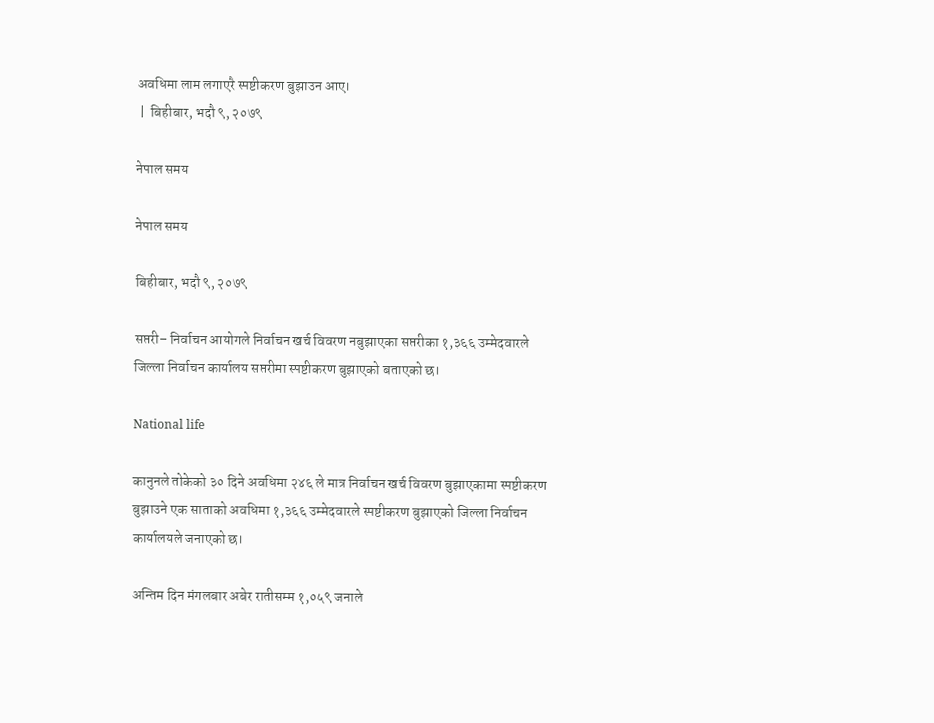अवधिमा लाम लगाएरै स्पष्टीकरण बुझाउन आए।
 |  बिहीबार, भदौ ९, २०७९

नेपाल समय

नेपाल समय

बिहीबार, भदौ ९, २०७९

सप्तरी– निर्वाचन आयोगले निर्वाचन खर्च विवरण नबुझाएका सप्तरीका १,३६६ उम्मेदवारले जिल्ला निर्वाचन कार्यालय सप्तरीमा स्पष्टीकरण बुझाएको बताएको छ।

National life

कानुनले तोकेको ३० दिने अवधिमा २४६ ले मात्र निर्वाचन खर्च विवरण बुझाएकामा स्पष्टीकरण बुझाउने एक साताको अवधिमा १,३६६ उम्मेदवारले स्पष्टीकरण बुझाएको जिल्ला निर्वाचन कार्यालयले जनाएको छ।

अन्तिम दिन मंगलबार अबेर रातीसम्म १,०५९ जनाले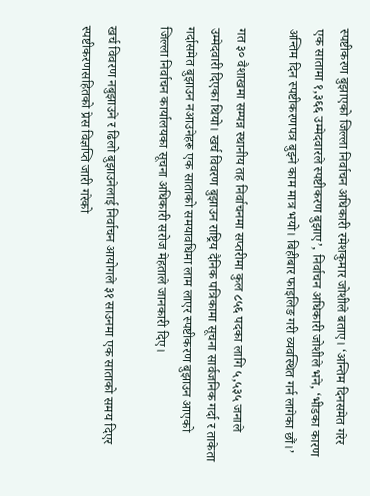स्पष्टीकरण बुझाएको जिल्ला निर्वाचन अधिकारी रमेशकुमार जोशीले बताए। ‘अन्तिम दिनसमेत गरेर एक सातामा १,३६६ उम्मेदवारले स्पष्टीकरण बुझाए’, निर्वाचन अधिकारी जोशीले भने, ‘भीडका कारण अन्तिम दिन स्पष्टीकरणपत्र बुझ्ने काम मात्र भयो। बिहीबार फाइलिङ गरी व्यवस्थित गर्न लागेका छौं।’

गत ३० वैशाखमा सम्पन्न स्थानीय तह निर्वाचनमा सप्तरीमा कुल ८५६ पदका लागि ५,५३५ जनाले उम्मेदवारी दिएका थियो। खर्च विवरण बुझाउन राष्ट्रिय दैनिक पत्रिकामा सूचना सार्वजनिक गर्दा र ताकेता गर्दासमेत बुझाउन नआउनेहरू एक साताको समयावधिमा लाम लाएर स्पष्टीकरण बुझाउन आएको जिल्ला निर्वाचन कार्यालयका सूचना अधिकारी सरोज मेहताले जानकारी दिए।

खर्च विवरण नबुझाउने र ढिलो बुझाउनेलाई निर्वाचन आयोगले ३१ साउनमा एक साताको समय दिएर स्पष्टीकरणसहितको प्रेस विज्ञप्ति जारी गरेको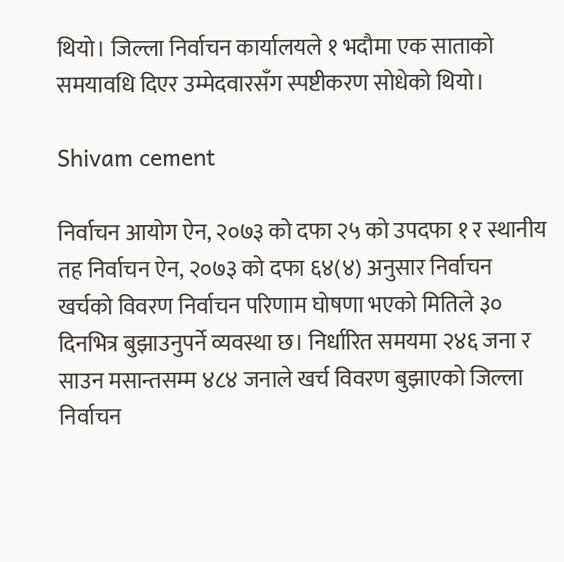थियो। जिल्ला निर्वाचन कार्यालयले १ भदौमा एक साताको समयावधि दिएर उम्मेदवारसँग स्पष्टीकरण सोधेको थियो।

Shivam cement

निर्वाचन आयोग ऐन, २०७३ को दफा २५ को उपदफा १ र स्थानीय तह निर्वाचन ऐन, २०७३ को दफा ६४(४) अनुसार निर्वाचन खर्चको विवरण निर्वाचन परिणाम घोषणा भएको मितिले ३० दिनभित्र बुझाउनुपर्ने व्यवस्था छ। निर्धारित समयमा २४६ जना र साउन मसान्तसम्म ४८४ जनाले खर्च विवरण बुझाएको जिल्ला निर्वाचन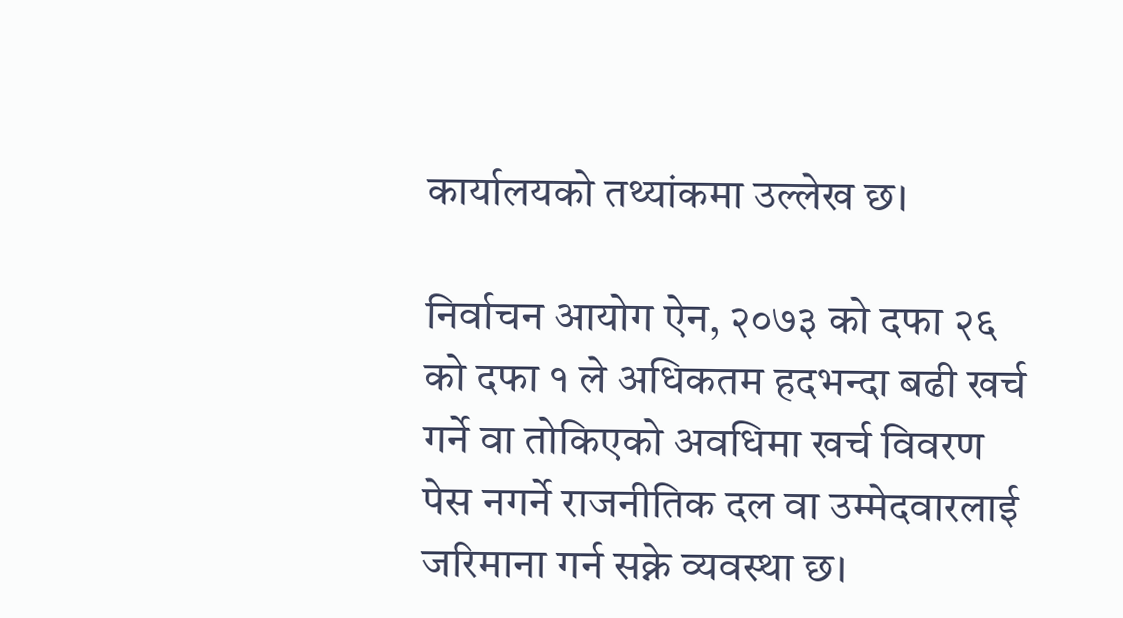कार्यालयको तथ्यांकमा उल्लेख छ।

निर्वाचन आयोग ऐन, २०७३ को दफा २६ को दफा १ ले अधिकतम हदभन्दा बढी खर्च गर्ने वा तोकिएको अवधिमा खर्च विवरण पेस नगर्ने राजनीतिक दल वा उम्मेदवारलाई जरिमाना गर्न सक्ने व्यवस्था छ।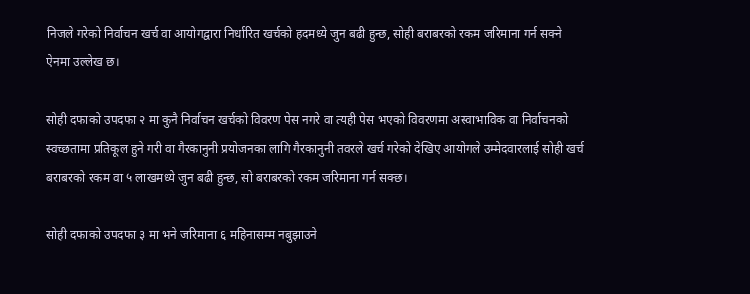निजले गरेको निर्वाचन खर्च वा आयोगद्वारा निर्धारित खर्चको हदमध्ये जुन बढी हुन्छ, सोही बराबरको रकम जरिमाना गर्न सक्ने ऐनमा उल्लेख छ।

सोही दफाको उपदफा २ मा कुनै निर्वाचन खर्चको विवरण पेस नगरे वा त्यही पेस भएको विवरणमा अस्वाभाविक वा निर्वाचनको स्वच्छतामा प्रतिकूल हुने गरी वा गैरकानुनी प्रयोजनका लागि गैरकानुनी तवरले खर्च गरेको देखिए आयोगले उम्मेदवारलाई सोही खर्च बराबरको रकम वा ५ लाखमध्ये जुन बढी हुन्छ, सो बराबरको रकम जरिमाना गर्न सक्छ।

सोही दफाको उपदफा ३ मा भने जरिमाना ६ महिनासम्म नबुझाउने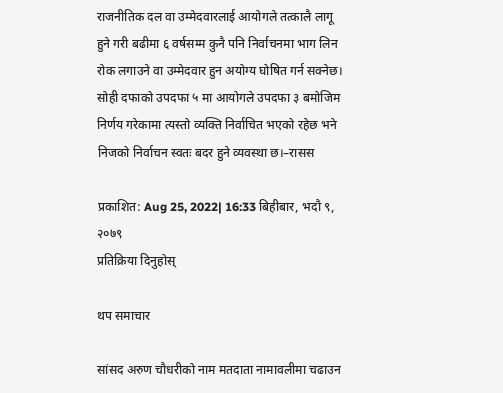राजनीतिक दल वा उम्मेदवारलाई आयोगले तत्कालै लागू हुने गरी बढीमा ६ वर्षसम्म कुनै पनि निर्वाचनमा भाग लिन रोक लगाउने वा उम्मेदवार हुन अयोग्य घोषित गर्न सक्नेछ। सोही दफाको उपदफा ५ मा आयोगले उपदफा ३ बमोजिम निर्णय गरेकामा त्यस्तो व्यक्ति निर्वाचित भएको रहेछ भने निजको निर्वाचन स्वतः बदर हुने व्यवस्था छ।–रासस

प्रकाशित: Aug 25, 2022| 16:33 बिहीबार, भदौ ९, २०७९
प्रतिक्रिया दिनुहोस्

थप समाचार

सांसद अरुण चौधरीको नाम मतदाता नामावलीमा चढाउन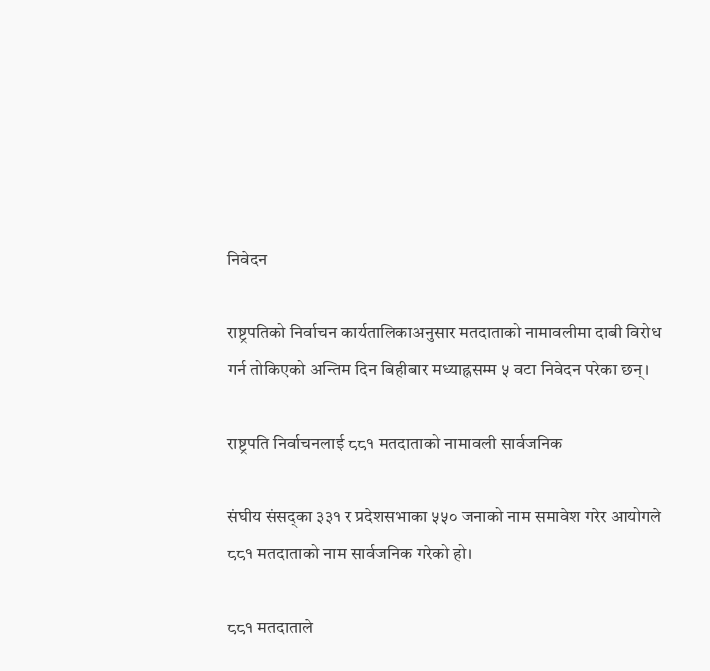निवेदन

राष्ट्रपतिको निर्वाचन कार्यतालिकाअनुसार मतदाताको नामावलीमा दाबी विरोध गर्न तोकिएको अन्तिम दिन बिहीबार मध्याह्नसम्म ५ वटा निवेदन परेका छन्।

राष्ट्रपति निर्वाचनलाई ८८१ मतदाताको नामावली सार्वजनिक

संघीय संसद्का ३३१ र प्रदेशसभाका ५५० जनाको नाम समावेश गरेर आयोगले ८८१ मतदाताको नाम सार्वजनिक गरेको हो।

८८१ मतदाताले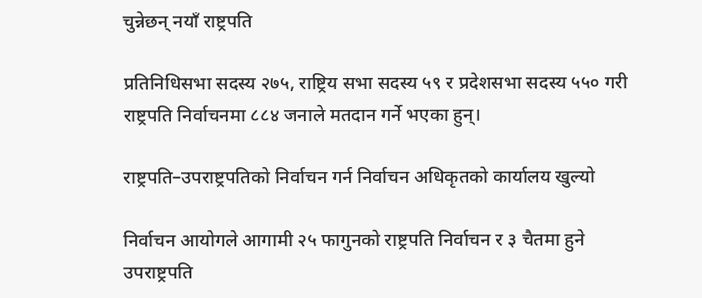चुन्नेछन् नयाँ राष्ट्रपति

प्रतिनिधिसभा सदस्य २७५, राष्ट्रिय सभा सदस्य ५९ र प्रदेशसभा सदस्य ५५० गरी राष्ट्रपति निर्वाचनमा ८८४ जनाले मतदान गर्ने भएका हुन्।

राष्ट्रपति–उपराष्ट्रपतिको निर्वाचन गर्न निर्वाचन अधिकृतको कार्यालय खुल्यो

निर्वाचन आयोगले आगामी २५ फागुनको राष्ट्रपति निर्वाचन र ३ चैतमा हुने उपराष्ट्रपति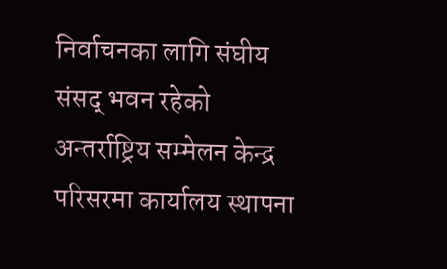निर्वाचनका लागि संघीय संसद् भवन रहेको अन्तर्राष्ट्रिय सम्मेलन केन्द्र परिसरमा कार्यालय स्थापना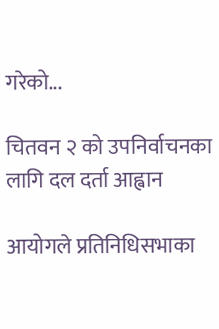गरेको...

चितवन २ को उपनिर्वाचनका लागि दल दर्ता आह्वान

आयोगले प्रतिनिधिसभाका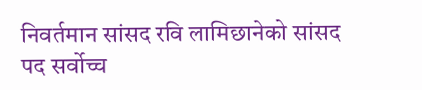निवर्तमान सांसद रवि लामिछानेको सांसद पद सर्वोच्च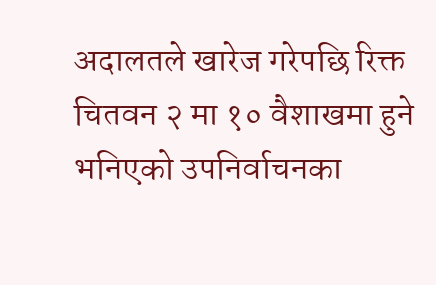अदालतले खारेज गरेपछि रिक्त चितवन २ मा १० वैशाखमा हुने भनिएको उपनिर्वाचनका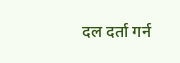दल दर्ता गर्न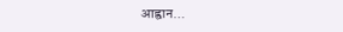आह्वान...